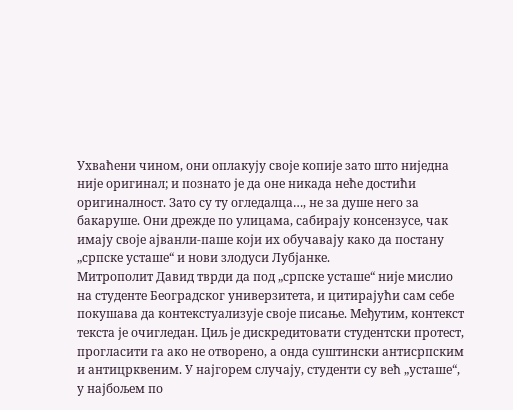Ухваћени чином, они оплакују своје копије зато што ниједна није оригинал; и познато је да оне никада неће достићи оригиналност. Зато су ту огледалца…, не за душе него за бакаруше. Они дрежде по улицама, сабирају консензусе, чак имају своје ајванли-паше који их обучавају како да постану „српске усташе“ и нови злодуси Лубјанке.
Митрополит Давид тврди да под „српске усташе“ није мислио на студенте Београдског универзитета, и цитирајући сам себе покушава да контекстуализује своје писање. Међутим, контекст текста је очигледан. Циљ је дискредитовати студентски протест, прогласити га ако не отворено, а онда суштински антисрпским и антицрквеним. У најгорем случају, студенти су већ „усташе“, у најбољем по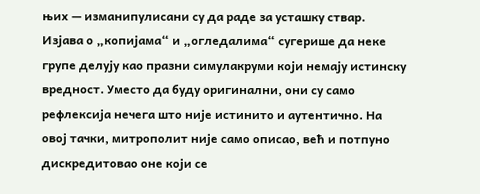њих — изманипулисани су да раде за усташку ствар.
Изјава о „копијама“ и „огледалима“ сугерише да неке групе делују као празни симулакруми који немају истинску вредност. Уместо да буду оригинални, они су само рефлексија нечега што није истинито и аутентично. На овој тачки, митрополит није само описао, већ и потпуно дискредитовао оне који се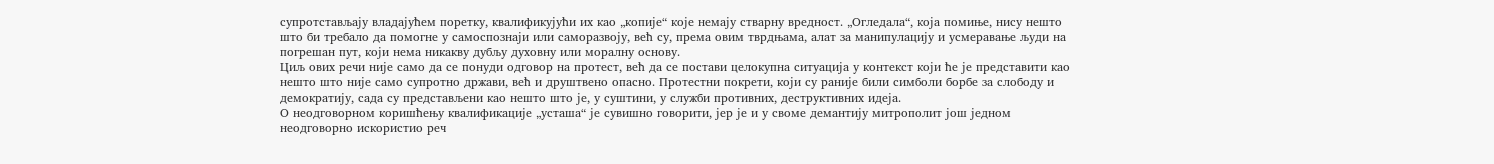супротстављају владајућем поретку, квалификујући их као „копије“ које немају стварну вредност. „Огледала“, која помиње, нису нешто што би требало да помогне у самоспознаји или саморазвоју, већ су, према овим тврдњама, алат за манипулацију и усмеравање људи на погрешан пут, који нема никакву дубљу духовну или моралну основу.
Циљ ових речи није само да се понуди одговор на протест, већ да се постави целокупна ситуација у контекст који ће је представити као нешто што није само супротно држави, већ и друштвено опасно. Протестни покрети, који су раније били симболи борбе за слободу и демократију, сада су представљени као нешто што је, у суштини, у служби противних, деструктивних идеја.
О неодговорном коришћењу квалификације „усташа“ је сувишно говорити, јер је и у своме демантију митрополит још једном неодговорно искористио реч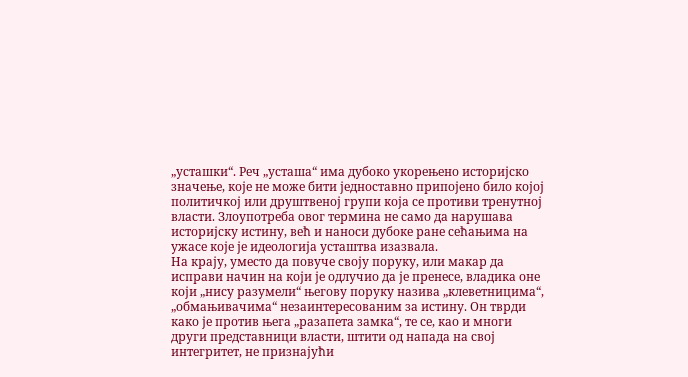„усташки“. Реч „усташа“ има дубоко укорењено историјско значење, које не може бити једноставно припојено било којој политичкој или друштвеној групи која се противи тренутној власти. Злоупотреба овог термина не само да нарушава историјску истину, већ и наноси дубоке ране сећањима на ужасе које је идеологија усташтва изазвала.
На крају, уместо да повуче своју поруку, или макар да исправи начин на који је одлучио да је пренесе, владика оне који „нису разумели“ његову поруку назива „клеветницима“, „обмањивачима“ незаинтересованим за истину. Он тврди како је против њега „разапета замка“, те се, као и многи други представници власти, штити од напада на свој интегритет, не признајући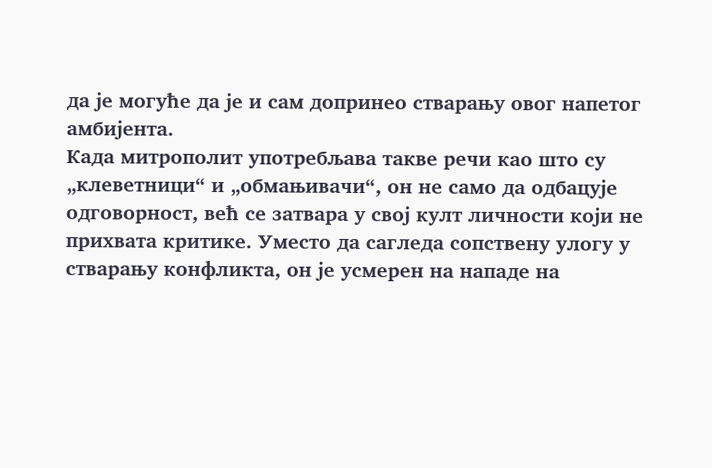да је могуће да је и сам допринео стварању овог напетог амбијента.
Када митрополит употребљава такве речи као што су „клеветници“ и „обмањивачи“, он не само да одбацује одговорност, већ се затвара у свој култ личности који не прихвата критике. Уместо да сагледа сопствену улогу у стварању конфликта, он је усмерен на нападе на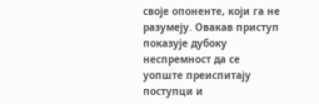своје опоненте, који га не разумеју. Овакав приступ показује дубоку неспремност да се уопште преиспитају поступци и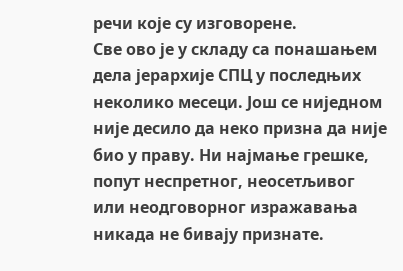речи које су изговорене.
Све ово је у складу са понашањем дела јерархије СПЦ у последњих неколико месеци. Још се ниједном није десило да неко призна да није био у праву. Ни најмање грешке, попут неспретног, неосетљивог или неодговорног изражавања никада не бивају признате.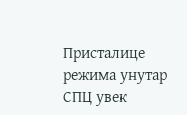Присталице режима унутар СПЦ увек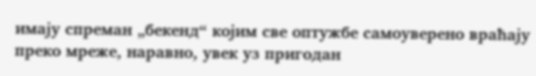имају спреман „бекенд“ којим све оптужбе самоуверено враћају преко мреже, наравно, увек уз пригодан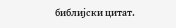библијски цитат.